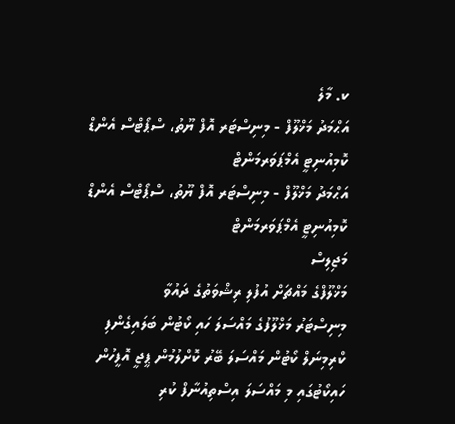ކ. މާލެ
އަޙްމަދު މަޚްލޫފް - މިނިސްޓަރ އޮފް ޔޫތު، ސްޕޯޓްސް އެންޑް ކޮމިއުނިޓީ އެމްޕަވަރމަންޓް
އަޙްމަދު މަޚްލޫފް - މިނިސްޓަރ އޮފް ޔޫތު، ސްޕޯޓްސް އެންޑް ކޮމިއުނިޓީ އެމްޕަވަރމަންޓް
މަޖިލިސް
މަޚްލޫފްގެ މައްޗަށް އުފުލި ރިޝްވަތުގެ ދައުވާ
މިނިސްޓަރު މަޚްލޫފުގެ މައްސަލަ ހައި ކޯޓުން ބަލައިގެންފި
ކްރިމިނަލް ކޯޓުން މައްސަލަ ބޭރު ކޮށްލުމުން ޕީޖީ އޮފީހުން ހައިކޯޓުގައި މި މައްސަލަ އިސްތިއުނާފް ކުރި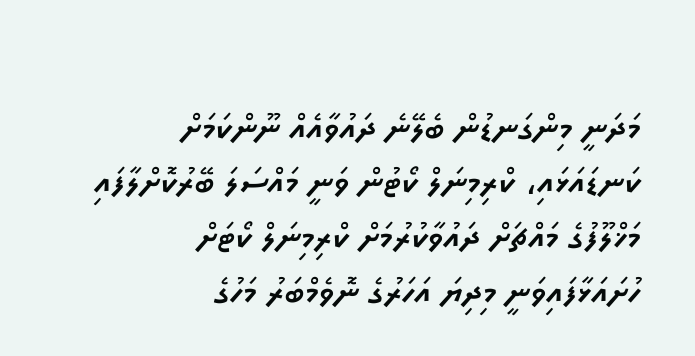މަދަނީ މިންގަނޑުން ބެލޭނެ ދައުވާއެއް ނޫންކަމަށް ކަނޑައަޅައި، ކްރިމިނަލް ކޯޓުން ވަނީ މައްސަލަ ބޭރުކޮށްލާފައި
މަޚްލޫފުގެ މައްޗަށް ދައުވާކުރުމަށް ކްރިމިނަލް ކޯޓަށް ހުށައަޅާފައިވަނީ މިދިޔަ އަހަރުގެ ނޮވެމްބަރު މަހުގެ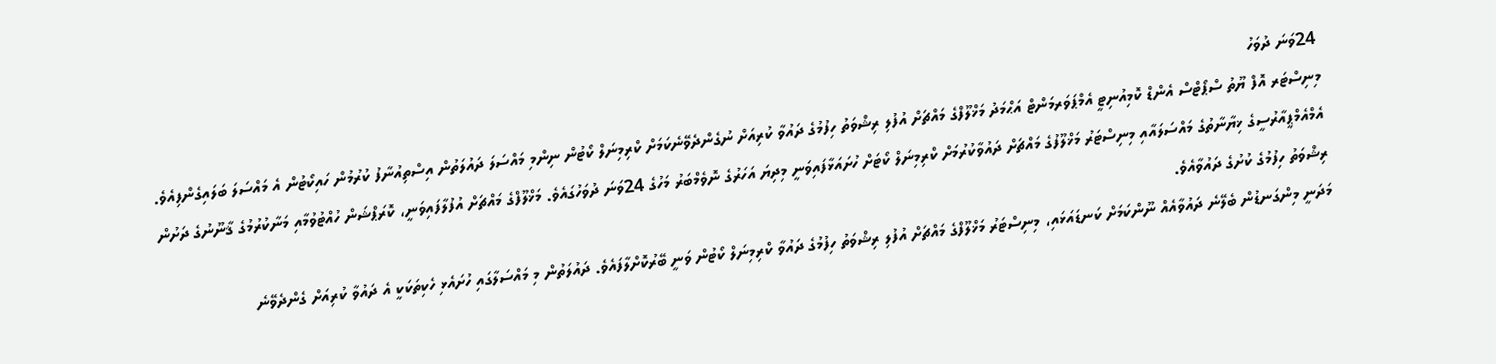24ވަނަ ދުވަހު
މިނިސްޓަރ އޮފް ޔޫތު ސްޕޯޓްސް އެންޑް ކޮމިއުނިޓީ އެމްޕަވަރމަންޓް އަޙްމަދު މަޚްލޫފްގެ މައްޗަށް އުފުލި ރިޝްވަތު ހިފުމުގެ ދައުވާ ކުރިއަށް ނުގެންދެވޭނެކަމަށް ކްރިމިނަލް ކޯޓުން ނިންމި މައްސަލަ ދައުލަތުން އިސްތިއުނާފު ކުރުމުން ހައިކޯޓުން އެ މައްސަލަ ބަލައިގެންފިއެވެ.
އެމްއެމްޕީއާރުސީގެ ޚިޔާނާތުގެ މައްސަލައާއި މިނިސްޓަރު މަޚްލޫފުގެ މައްޗަށް ދައުވާކުރުމަށް ކްރިމިނަލް ކޯޓަށް ހުށައަޅާފައިވަނީ މިދިޔަ އަހަރުގެ ނޮވެމްބަރު މަހުގެ 24ވަނަ ދުވަހުގައެވެ. މަޚްލޫފްގެ މައްޗަށް އުފުލާފައިވަނީ، ކޮރަޕްޝަން ހުއްޓުވުމާއި މަނާކުރުމުގެ ޤާނޫނުގެ ދަށުން ރިޝްވަތު ހިފުމުގެ ކުށުގެ ދައުވާއެވެ.
މަދަނީ މިންގަނޑުން ބެލޭނެ ދައުވާއެއް ނޫންކަމަށް ކަނޑައަޅައި، މިނިސްޓަރު މަޚްލޫފްގެ މައްޗަށް އުފުލި ރިޝްވަތު ހިފުމުގެ ދައުވާ ކްރިމިނަލް ކޯޓުން ވަނީ ބޭރުކޮށްލާފައެވެ. ދައުލަތުން މި މައްސަލާގައި ހުށައެޅި ހެކިތަކަކީ އެ ދައުވާ ކުރިއަށް ގެންދެވޭނެ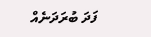ފަދަ ބުރަދަނެއް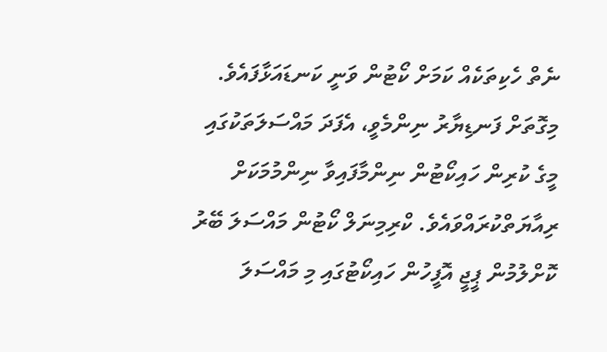ނެތް ހެކިތަކެއް ކަމަށް ކޯޓުން ވަނީ ކަނޑައަޅާފައެވެ. މިގޮތަށް ފަނޑިޔާރު ނިންމެވީ، އެފަދަ މައްސަލަތަކުގައި މީގެ ކުރިން ހައިކޯޓުން ނިންމާފައިވާ ނިންމުމަކަށް ރިއާޔަތްކުރައްވައެވެ. ކްރިމިނަލް ކޯޓުން މައްސަލަ ބޭރު ކޮށްލުމުން ޕީޖީ އޮފީހުން ހައިކޯޓުގައި މި މައްސަލަ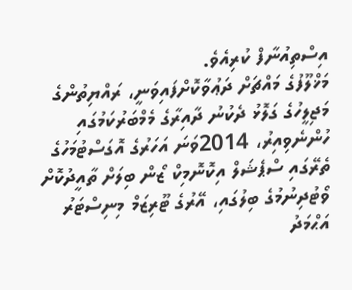އިސްތިއުނާފް ކުރިއެވެ.
މަޚްލޫފުގެ މައްޗަށް ދަޢުވާކޮށްފައިވަނީ، ރައްޔިތުންގެ މަޖިލީހުގެ ގަލޮޅު ދެކުނު ދާއިރާގެ މެމްބަރުކަމުގައި ހުންނެވިއިރު، 2014ވަނަ އަހަރުގެ އޮގަސްޓުމަހުގެ ތެރޭގައި ސްޕެޝަލް އިކޮނޮމިކް ޒޯން ބިލަށް ތާއީދުކޮށް ވޯޓުދިނުމުގެ ބިލުގައި، އޭރުގެ ޓޫރިޒަމް މިނިސްޓަރު އަޙްމަދު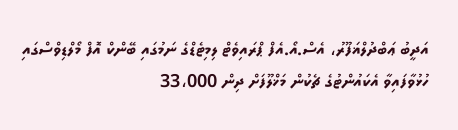އަދީބު ޢަބްދުލްޣަފޫރު، އެސް.އޯ.އެފް ޕްރައިވެޓް ލިމިޓެޑްގެ ނަމުގައި ބޭންކް އޮފް މޯލްޑިވްސްގައި ހުޅުވާފައިވާ އެކައުންޓުގެ ޗެކުން މަޚްލޫފަށް ދިން 33،000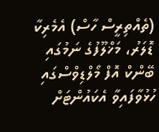(ތެއްތިރީސް ހާސް) އެމެރިކާ ޑޮލަރު، މަޚްލޫފުގެ ނަމުގައި ބޭންކް އޮފް މޯލްޑިވްސްގައި ހުޅުވާފައިވާ އެކައުންޓަށް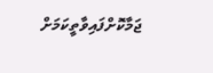ޖަމާކޮށްފައިވާތީކަމަށް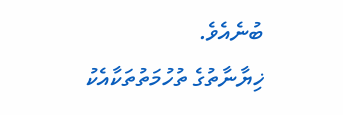ބުނެއެވެ.
ޚިޔާނާތުގެ ތުހުމަތުތަކާއެކު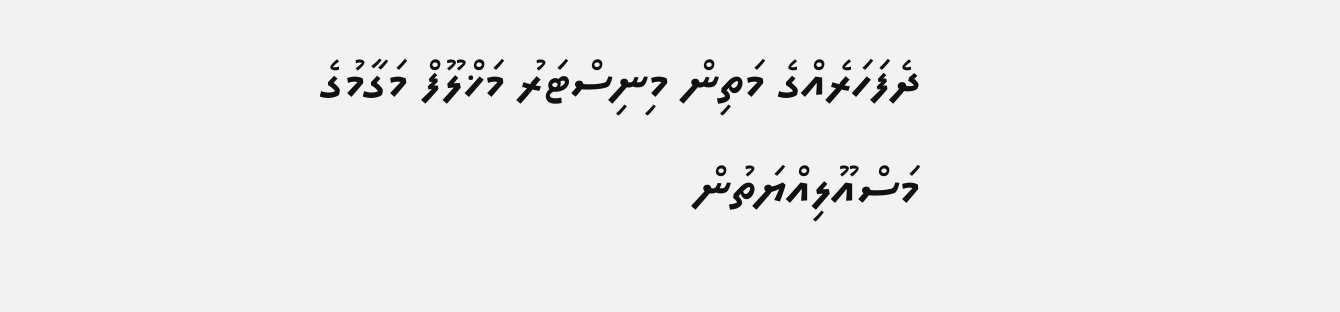ދެފަހަރެއްގެ މަތިން މިނިސްޓަރު މަޚްލޫފް މަގާމުގެ މަސްއޫލިއްޔަތުން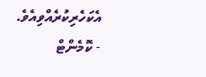އެކަހެރިކުރެއްވިއެވެ.
- ކޮމެންޓް